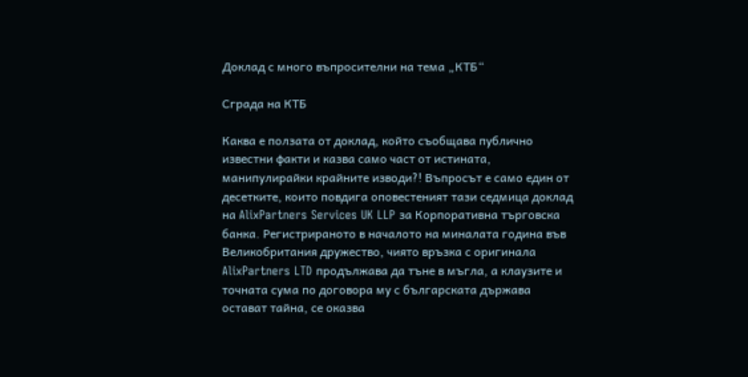Доклад с много въпросителни на тема „КТБ“

Сграда на КТБ

Каква е ползата от доклад, който съобщава публично известни факти и казва само част от истината, манипулирайки крайните изводи?! Въпросът е само един от десетките, които повдига оповестеният тази седмица доклад на AlixPartners Services UK LLP за Корпоративна търговска банка. Регистрираното в началото на миналата година във Великобритания дружество, чиято връзка с оригинала  AlixPartners LTD продължава да тъне в мъгла, а клаузите и точната сума по договора му с българската държава остават тайна, се оказва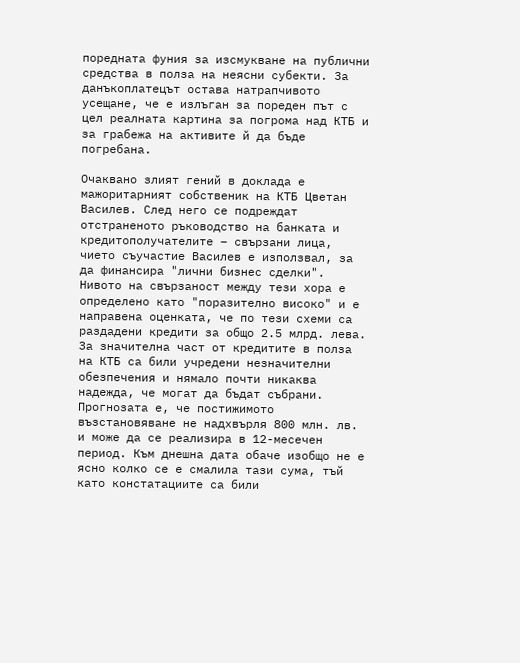поредната фуния за изсмукване на публични средства в полза на неясни субекти. За данъкоплатецът остава натрапчивото усещане, че е излъган за пореден път с цел реалната картина за погрома над КТБ и за грабежа на активите й да бъде погребана.

Очаквано злият гений в доклада е мажоритарният собственик на КТБ Цветан Василев. След него се подреждат отстраненото ръководство на банката и кредитополучателите – свързани лица, чието съучастие Василев е използвал, за да финансира "лични бизнес сделки". Нивото на свързаност между тези хора е определено като "поразително високо" и е направена оценката, че по тези схеми са раздадени кредити за общо 2.5 млрд. лева. За значителна част от кредитите в полза на КТБ са били учредени незначителни обезпечения и нямало почти никаква надежда, че могат да бъдат събрани. Прогнозата е, че постижимото възстановяване не надхвърля 800 млн. лв. и може да се реализира в 12-месечен период. Към днешна дата обаче изобщо не е ясно колко се е смалила тази сума, тъй като констатациите са били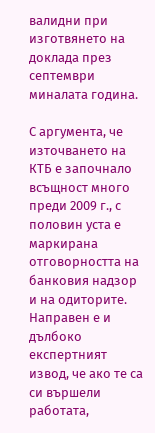валидни при изготвянето на доклада през септември миналата година.

С аргумента, че източването на КТБ е започнало всъщност много преди 2009 г., с половин уста е маркирана отговорността на банковия надзор и на одиторите. Направен е и дълбоко експертният извод, че ако те са си вършели работата,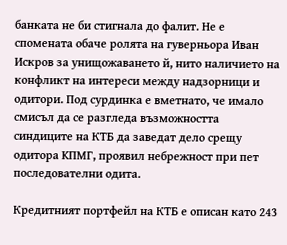банката не би стигнала до фалит. Не е спомената обаче ролята на гуверньора Иван Искров за унищожаването й, нито наличието на конфликт на интереси между надзорници и одитори. Под сурдинка е вметнато, че имало смисъл да се разгледа възможността синдиците на КТБ да заведат дело срещу одитора KПМГ, проявил небрежност при пет последователни одита.

Кредитният портфейл на КТБ е описан като 243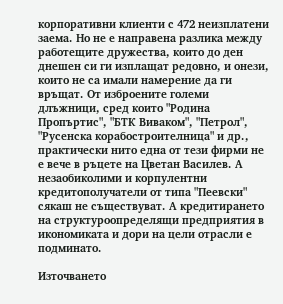корпоративни клиенти с 472 неизплатени заема. Но не е направена разлика между работещите дружества, които до ден днешен си ги изплащат редовно, и онези, които не са имали намерение да ги връщат. От изброените големи длъжници, сред които "Родина Пропъртис", "БТК Виваком", "Петрол", "Русенска корабостроителница" и др., практически нито една от тези фирми не е вече в ръцете на Цветан Василев. А незаобиколими и корпулентни кредитополучатели от типа "Пеевски" сякаш не съществуват. А кредитирането на структуроопределящи предприятия в икономиката и дори на цели отрасли е подминато.

Източването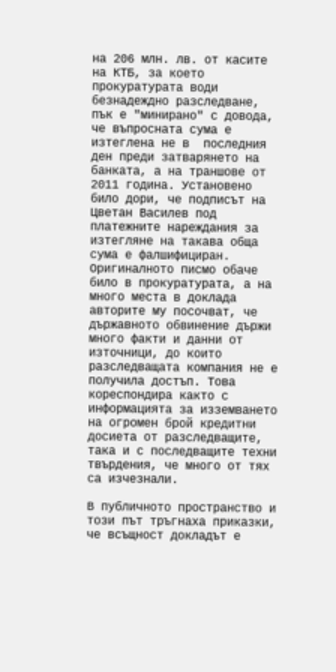на 206 млн. лв. от касите на КТБ, за което прокуратурата води безнадеждно разследване, пък е "минирано" с довода, че въпросната сума е изтеглена не в  последния ден преди затварянето на банката, а на траншове от 2011 година. Установено било дори, че подписът на Цветан Василев под платежните нареждания за изтегляне на такава обща сума е фалшифициран. Оригиналното писмо обаче било в прокуратурата, а на много места в доклада авторите му посочват, че държавното обвинение държи много факти и данни от източници, до които разследващата компания не е получила достъп. Това кореспондира както с информацията за изземването на огромен брой кредитни досиета от разследващите, така и с последващите техни твърдения, че много от тях са изчезнали.

В публичното пространство и този път тръгнаха приказки, че всъщност докладът е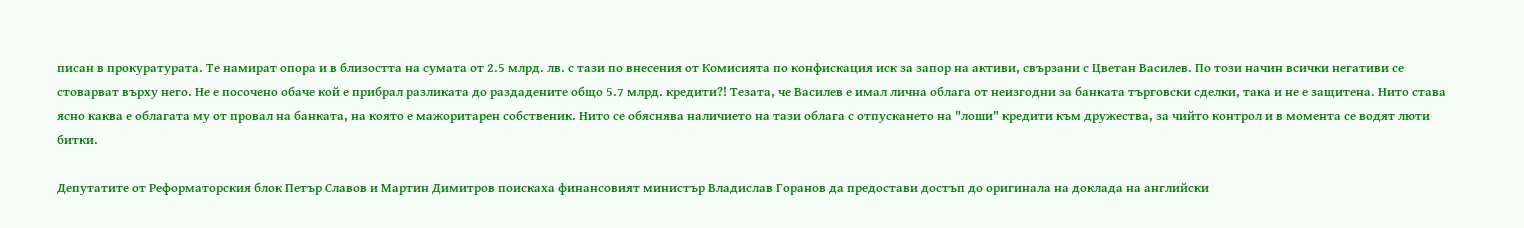писан в прокуратурата. Те намират опора и в близостта на сумата от 2.5 млрд. лв. с тази по внесения от Комисията по конфискация иск за запор на активи, свързани с Цветан Василев. По този начин всички негативи се стоварват върху него. Не е посочено обаче кой е прибрал разликата до раздадените общо 5.7 млрд. кредити?! Тезата, че Василев е имал лична облага от неизгодни за банката търговски сделки, така и не е защитена. Нито става ясно каква е облагата му от провал на банката, на която е мажоритарен собственик. Нито се обяснява наличието на тази облага с отпускането на "лоши" кредити към дружества, за чийто контрол и в момента се водят люти битки.

Депутатите от Реформаторския блок Петър Славов и Мартин Димитров поискаха финансовият министър Владислав Горанов да предостави достъп до оригинала на доклада на английски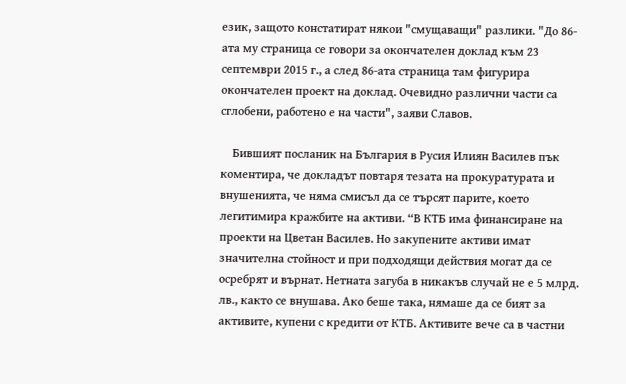език, защото констатират някои "смущаващи" разлики. "До 86-ата му страница се говори за окончателен доклад към 23 септември 2015 г., а след 86-ата страница там фигурира окончателен проект на доклад. Очевидно различни части са сглобени, работено е на части", заяви Славов.

    Бившият посланик на България в Русия Илиян Василев пък коментира, че докладът повтаря тезата на прокуратурата и внушенията, че няма смисъл да се търсят парите, което легитимира кражбите на активи. “В КТБ има финансиране на проекти на Цветан Василев. Но закупените активи имат значителна стойност и при подходящи действия могат да се осребрят и върнат. Нетната загуба в никакъв случай не е 5 млрд. лв., както се внушава. Ако беше така, нямаше да се бият за активите, купени с кредити от КТБ. Активите вече са в частни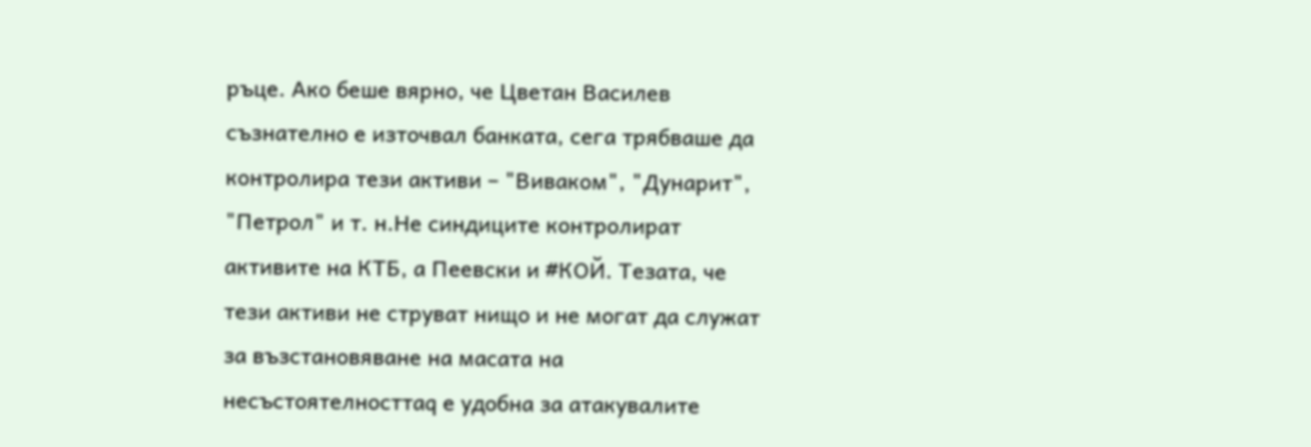ръце. Ако беше вярно, че Цветан Василев съзнателно е източвал банката, сега трябваше да контролира тези активи – "Виваком", "Дунарит", "Петрол" и т. н.Не синдиците контролират активите на КТБ, а Пеевски и #КОЙ. Тезата, че тези активи не струват нищо и не могат да служат за възстановяване на масата на несъстоятелносттаq е удобна за атакувалите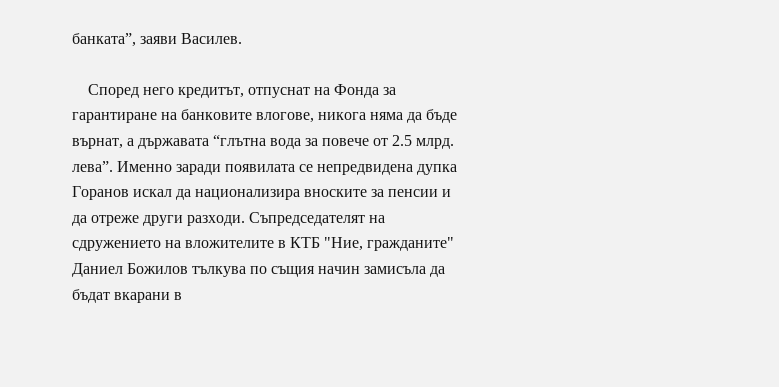банката”, заяви Василев.

    Според него кредитът, отпуснат на Фонда за гарантиране на банковите влогове, никога няма да бъде върнат, а държавата “глътна вода за повече от 2.5 млрд. лева”. Именно заради появилата се непредвидена дупка Горанов искал да национализира вноските за пенсии и да отреже други разходи. Съпредседателят на сдружението на вложителите в КТБ "Ние, гражданите" Даниел Божилов тълкува по същия начин замисъла да бъдат вкарани в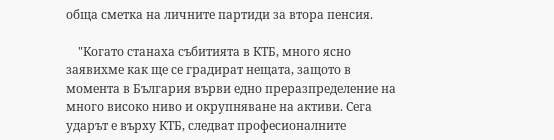обща сметка на личните партиди за втора пенсия.

    "Когато станаха събитията в КТБ, много ясно заявихме как ще се градират нещата, защото в момента в България върви едно преразпределение на много високо ниво и окрупняване на активи. Сега ударът е върху КТБ, следват професионалните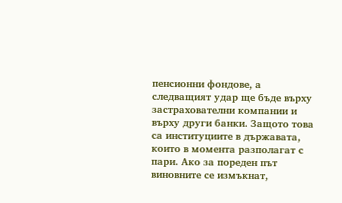пенсионни фондове, а следващият удар ще бъде върху застрахователни компании и върху други банки. Защото това са институциите в държавата, които в момента разполагат с пари. Ако за пореден път виновните се измъкнат,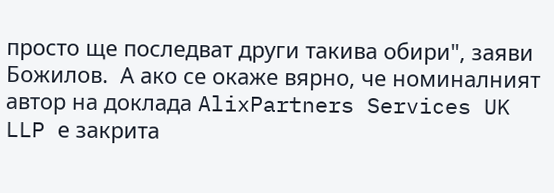просто ще последват други такива обири", заяви Божилов.  А ако се окаже вярно, че номиналният автор на доклада AlixPartners Services UK LLP е закрита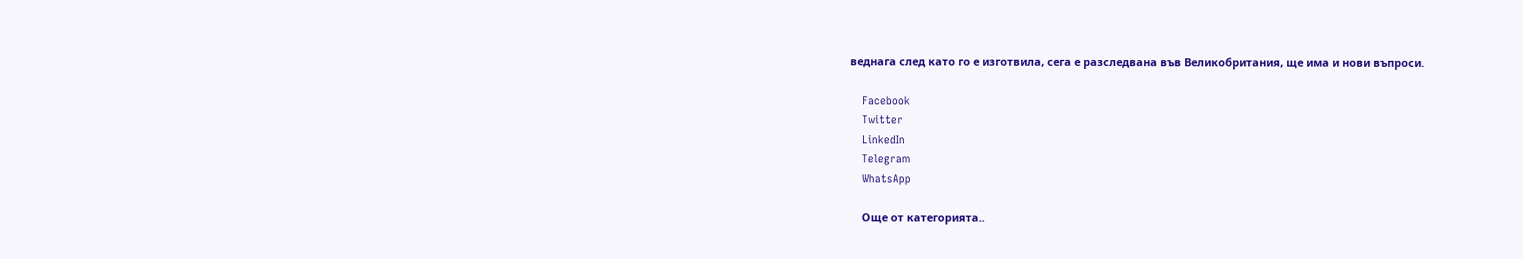веднага след като го е изготвила, сега е разследвана във Великобритания, ще има и нови въпроси.

    Facebook
    Twitter
    LinkedIn
    Telegram
    WhatsApp

    Още от категорията..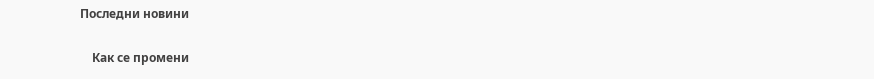Последни новини

    Как се промени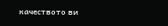качеството ви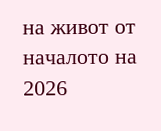на живот от началото на 2026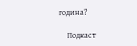година?

    Подкаст